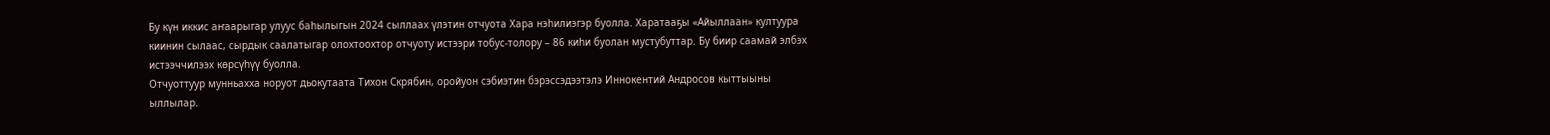Бу күн иккис аҥаарыгар улуус баһылыгын 2024 сыллаах үлэтин отчуота Хара нэһилиэгэр буолла. Харатааҕы «Айыллаан» култуура киинин сылаас, сырдык саалатыгар олохтоохтор отчуоту истээри тобус-толору – 86 киһи буолан мустубуттар. Бу биир саамай элбэх истээччилээх көрсүһүү буолла.
Отчуоттуур мунньахха норуот дьокутаата Тихон Скрябин, оройуон сэбиэтин бэрэссэдээтэлэ Иннокентий Андросов кыттыыны ыллылар.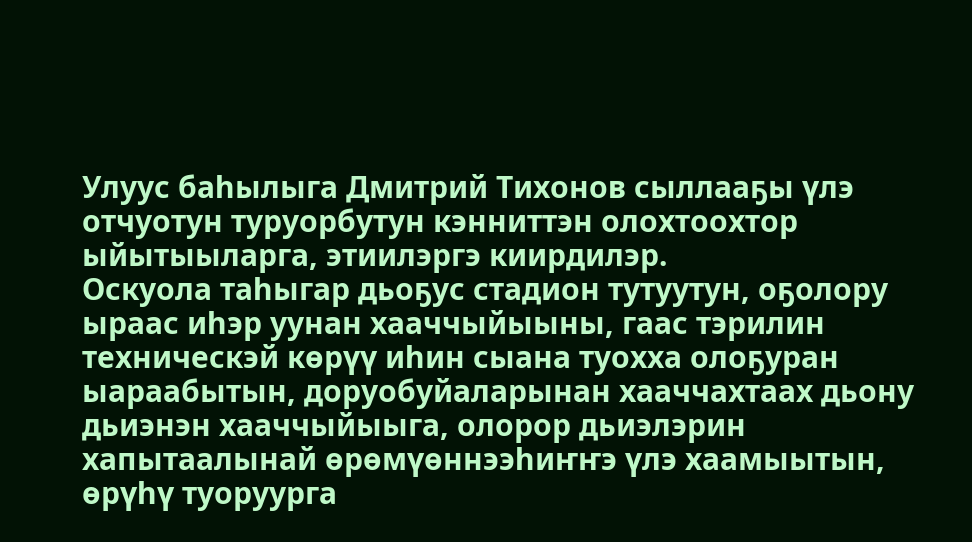Улуус баһылыга Дмитрий Тихонов сыллааҕы үлэ отчуотун туруорбутун кэнниттэн олохтоохтор ыйытыыларга, этиилэргэ киирдилэр.
Оскуола таһыгар дьоҕус стадион тутуутун, оҕолору ыраас иһэр уунан хааччыйыыны, гаас тэрилин техническэй көрүү иһин сыана туохха олоҕуран ыараабытын, доруобуйаларынан хааччахтаах дьону дьиэнэн хааччыйыыга, олорор дьиэлэрин хапытаалынай өрөмүөннээһиҥҥэ үлэ хаамыытын, өрүһү туоруурга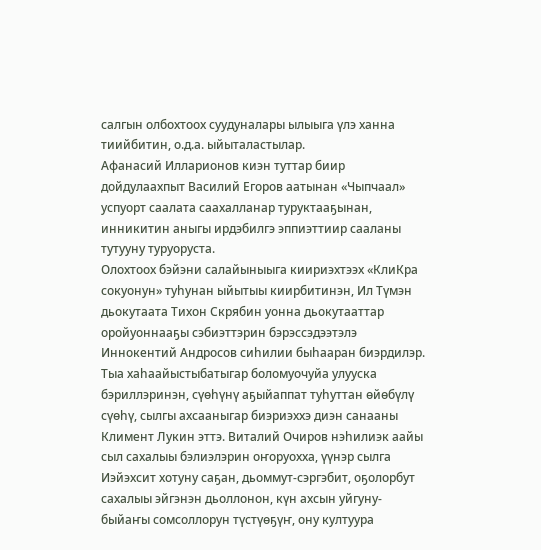салгын олбохтоох суудуналары ылыыга үлэ ханна тиийбитин, о.д.а. ыйыталастылар.
Афанасий Илларионов киэн туттар биир дойдулаахпыт Василий Егоров аатынан «Чыпчаал» успуорт саалата саахалланар туруктааҕынан, инникитин аныгы ирдэбилгэ эппиэттиир сааланы тутууну туруоруста.
Олохтоох бэйэни салайыныыга киириэхтээх «КлиКра сокуонун» туһунан ыйытыы киирбитинэн, Ил Түмэн дьокутаата Тихон Скрябин уонна дьокутааттар оройуоннааҕы сэбиэттэрин бэрэссэдээтэлэ Иннокентий Андросов сиһилии быһааран биэрдилэр.
Тыа хаһаайыстыбатыгар боломуочуйа улууска бэриллэринэн, сүөһүнү аҕыйаппат туһуттан өйөбүлү сүөһү, сылгы ахсааныгар биэриэххэ диэн санааны Климент Лукин эттэ. Виталий Очиров нэһилиэк аайы сыл сахалыы бэлиэлэрин оҥоруохха, үүнэр сылга Иэйэхсит хотуну саҕан, дьоммут-сэргэбит, оҕолорбут сахалыы эйгэнэн дьоллонон, күн ахсын уйгуну-быйаҥы сомсоллорун түстүөҕүҥ, ону култуура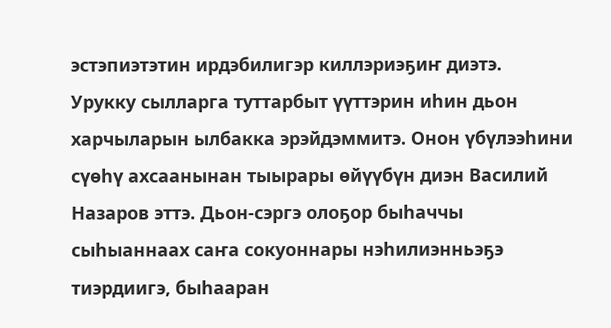эстэпиэтэтин ирдэбилигэр киллэриэҕиҥ диэтэ.
Урукку сылларга туттарбыт үүттэрин иһин дьон харчыларын ылбакка эрэйдэммитэ. Онон үбүлээһини сүөһү ахсаанынан тыырары өйүүбүн диэн Василий Назаров эттэ. Дьон-сэргэ олоҕор быһаччы сыһыаннаах саҥа сокуоннары нэһилиэнньэҕэ тиэрдиигэ, быһааран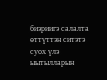биэриигэ салалта өттүттэн ситэтэ суох үлэ ыытылларын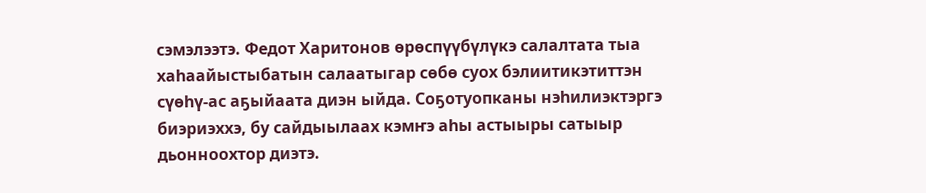сэмэлээтэ. Федот Харитонов өрөспүүбүлүкэ салалтата тыа хаһаайыстыбатын салаатыгар сөбө суох бэлиитикэтиттэн сүөһү-ас аҕыйаата диэн ыйда. Соҕотуопканы нэһилиэктэргэ биэриэххэ, бу сайдыылаах кэмҥэ аһы астыыры сатыыр дьонноохтор диэтэ.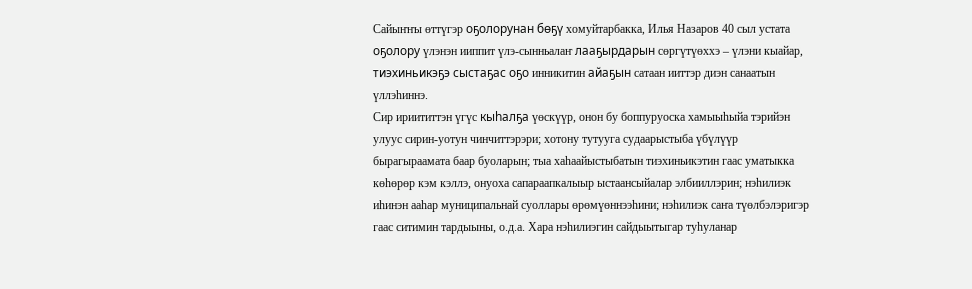Сайыҥҥы өттүгэр оҕолорунан бөҕү хомуйтарбакка, Илья Назаров 40 сыл устата оҕолору үлэнэн ииппит үлэ-сынньалаҥ лааҕырдарын сөргүтүөххэ – үлэни кыайар, тиэхиньикэҕэ сыстаҕас оҕо инникитин айаҕын сатаан ииттэр диэн санаатын үллэһиннэ.
Сир ириититтэн үгүс кыһалҕа үөскүүр, онон бу боппуруоска хамыыһыйа тэрийэн улуус сирин-уотун чинчиттэрэри; хотону тутууга судаарыстыба үбүлүүр бырагыраамата баар буоларын; тыа хаһаайыстыбатын тиэхиньикэтин гаас уматыкка көһөрөр кэм кэллэ, онуоха сапараапкалыыр ыстаансыйалар элбииллэрин; нэһилиэк иһинэн ааһар муниципальнай суоллары өрөмүөннээһини; нэһилиэк саҥа түөлбэлэригэр гаас ситимин тардыыны, о.д.а. Хара нэһилиэгин сайдыытыгар туһуланар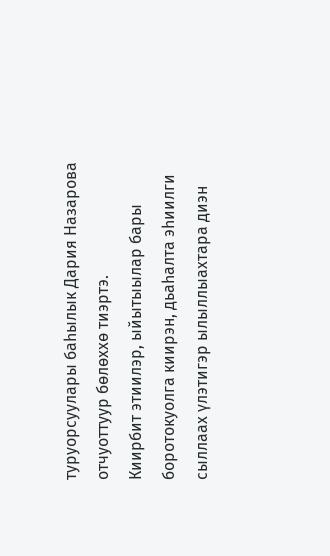туруорсуулары баһылык Дария Назарова отчуоттуур бөлөххө тиэртэ.
Киирбит этиилэр, ыйытыылар бары боротокуолга киирэн, дьаһалта эһиилги сыллаах үлэтигэр ылыллыахтара диэн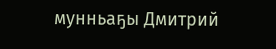мунньаҕы Дмитрий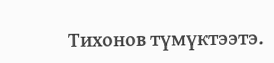Тихонов түмүктээтэ.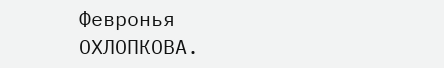Февронья ОХЛОПКОВА.